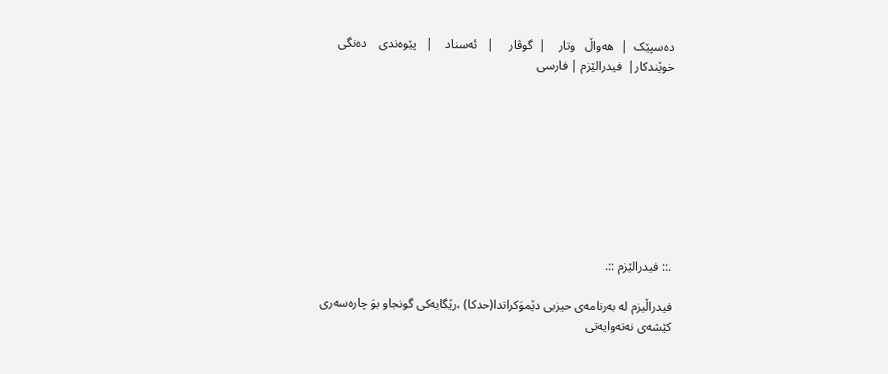ده‌سپێک  |  هه‌واڵ   وتار    |  گوڤار     |   ئه‌سناد    |   پێوه‌ندی    ده‌نگی خوێندكار|  فیدرالێزم | فارسی









.:: فیدرالێزم ::.

فیدراڵیزم له‌ به‌رنامه‌ی‌ حیزبی‌ دێموَكراتدا(حدكا) ،رێگایه‌كی‌ گونجاو بوَ چاره‌سه‌ری‌ كێشه‌ی‌ نه‌ته‌وایه‌تی‌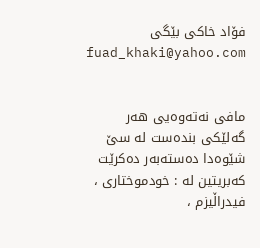فۆاد خاكی بێگی
fuad_khaki@yahoo.com


مافی‌ نه‌ته‌وه‌یی‌ هه‌ر گه‌لێكی‌ بنده‌ست له‌ سێ‌ شێوه‌دا ده‌سته‌به‌ر ده‌كرێت كه‌بریتین له‌ : خودموختاری‌ ، فیدراڵیزم ،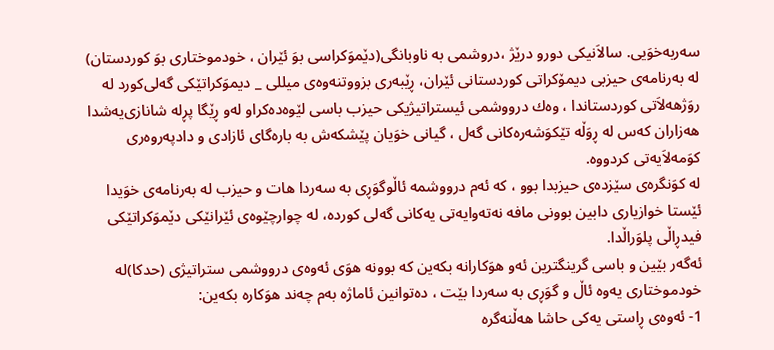سه‌ربه‌خوَیی‌. سالاَنیكی‌ دورو درێژ ،دروشمی‌ به‌ ناوبانگی‌(دێموَكراسی‌ بوَ ئێران ، خودموختاری‌ بوَ كوردستان) له‌ به‌رنامه‌ی‌ حیزبی‌ دیمۆكراتی‌ كوردستانی‌ ئێران، ڕێبه‌ری‌ بزووتنه‌وه‌ی‌ میللی‌ _ دیموَكراتێكی‌ گه‌لی‌كورد له‌ روَژهه‌لاَتی‌ كوردستاندا ، وه‌ك درووشمی‌ ئیستراتیژیكی‌ حیزب باسی‌ لێوه‌ده‌كراو له‌و ڕێگا پڕله‌ شانازی‌یه‌شدا هه‌زاران كه‌س له‌ ڕوَڵه‌ تێكوَشه‌ره‌كانی‌ گه‌ل ، گیانی‌ خوَیان پێشكه‌ش به‌ باره‌گای‌ ئازادی‌ و دادپه‌روه‌ری‌ كوَمه‌لاَیه‌تی‌ كردووه‌.
له‌ كوَنگره‌ی‌ سێزده‌ی‌ حیزبدا بوو ، كه‌ ئه‌م درووشمه‌ ئاڵوگوَڕی‌ به‌ سه‌ردا هات و حیزب له‌ به‌رنامه‌ی‌ خوَیدا ئێستا خوازیاری‌ دابین بوونی‌ مافه‌ نه‌ته‌وایه‌تی‌ یه‌كانی‌ گه‌لی‌ كورده‌، له‌ چوارچێوه‌ی‌ ئێرانێكی‌ دێموَكراتێكی‌ فیدڕاڵی‌ پلوَراڵدا.
ئه‌گه‌ر بێین و باسی‌ گرینگترین ئه‌و هوَكارانه‌ بكه‌ین كه‌ بوونه‌ هوَی‌ ئه‌وه‌ی‌ درووشمی‌ ستراتیژی‌ (حدكا)له‌ خودموختاری‌ یه‌وه‌ ئاڵ و گوَڕی‌ به‌ سه‌ردا بێت ، ده‌توانین ئاماژه‌ به‌م چه‌ند هوَكاره‌ بكه‌ین:
1- ئه‌وه‌ی‌ ڕاستی‌ یه‌كی‌ حاشا هه‌ڵنه‌گره‌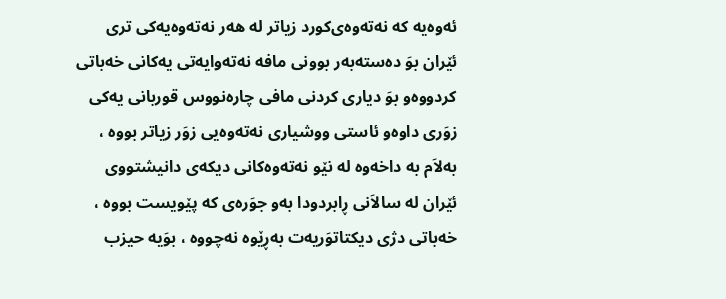ئه‌وه‌یه‌ كه‌ نه‌ته‌وه‌ی‌كورد زیاتر له‌ هه‌ر نه‌ته‌وه‌یه‌كی‌ تری‌ ئێران بوَ ده‌سته‌به‌ر بوونی‌ مافه‌ نه‌ته‌وایه‌تی‌ یه‌كانی‌ خه‌باتی‌ كردووه‌و بوَ دیاری‌ كردنی‌ مافی‌ چاره‌نووس قوربانی‌ یه‌كی‌ زوَری‌ داوه‌و ئاستی‌ ووشیاری‌ نه‌ته‌وه‌یی‌ زوَر زیاتر بووه‌ ، به‌لاَم به‌ داخه‌وه‌ له‌ نێو نه‌ته‌وه‌كانی‌ دیكه‌ی‌ دانیشتووی‌ ئێران له‌ سالاَنی‌ ڕابردودا به‌و جوَره‌ی‌ كه‌ پێویست بووه‌ ، خه‌باتی‌ دژی‌ دیكتاتوَریه‌ت به‌ڕێوه‌ نه‌چووه‌ ، بوَیه‌ حیزب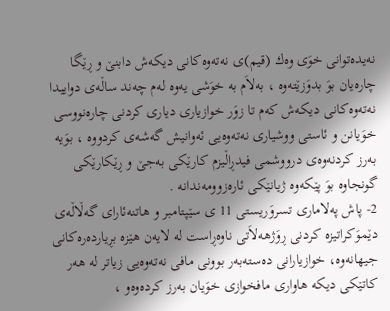نه‌یده‌توانی‌ خوَی‌ وه‌ك (قیم)ی‌ نه‌ته‌وه‌كانی‌ دیكه‌ش دابنێ‌ و ڕێگا چاره‌یان بوَ بدوَزێته‌وه‌ ، به‌لاَم به‌ خوَشی‌ یه‌وه‌ له‌م چه‌ند ساڵه‌ی‌ دواییدا نه‌ته‌وه‌كانی‌ دیكه‌ش كه‌م تا زوَر خوازیاری‌ دیاری‌ كردنی‌ چاره‌نووسی‌ خوَیانن و ئاستی‌ ووشیاری‌ نه‌ته‌وه‌یی‌ ئه‌وانیش گه‌شه‌ی‌ كردووه‌ ، بوَیه‌ به‌رز كردنه‌وه‌ی‌ درووشمی‌ فیدڕاڵیزم كارێكی‌ به‌جێ‌ و ڕێكارێكی‌ گونجاوه‌ بوَ پێكه‌وه‌ ژیانێكی‌ ئاره‌زوومه‌ندانه‌ .
2- پاش په‌لاماری‌ تسروَریستی‌ 11 ی‌ سێپتامبر و هاتنه‌ئارای‌ گه‌ڵاڵه‌ی‌ دێموَكراتیزه‌ كردنی‌ ڕوَژهه‌لاَتی‌ ناوه‌ڕاست له‌ لایه‌ن هێزه‌ بڕیارده‌ره‌كانی‌ جیهانه‌وه‌، خوازیارانی‌ ده‌سته‌به‌ر بوونی‌ مافی‌ نه‌ته‌وه‌یی‌ زیاتر له‌ هه‌ر كاتێكی‌ دیكه‌ هاواری‌ مافخوازی‌ خوَیان به‌رز كرده‌وه‌و ،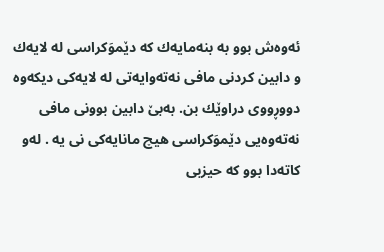ئه‌وه‌ش بوو به‌ بنه‌مایه‌ك كه‌ دێموَكراسی‌ له‌ لایه‌ك و دابین كردنی‌ مافی‌ نه‌ته‌وایه‌تی‌ له‌ لایه‌كی‌ دیكه‌وه‌ دووڕووی‌ دراوێك بن. به‌بێ‌ دابین بوونی‌ مافی‌ نه‌ته‌وه‌یی‌ دێموَكراسی‌ هیچ مانایه‌كی‌ نی‌ یه‌ . له‌و كاته‌دا بوو كه‌ حیزبی‌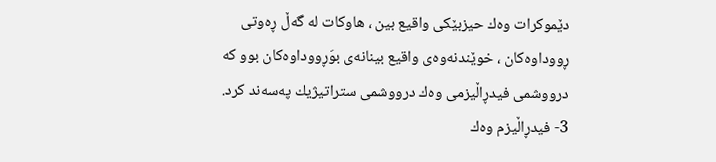دێموكرات وه‌ك حیزبێكی‌ واقیع بین ، هاوكات له‌ گه‌ڵ ڕه‌وتی‌ ڕووداوه‌كان ، خوێندنه‌وه‌ی‌ واقیع بینانه‌ی‌ بوَڕووداوه‌كان بوو كه‌ درووشمی‌ فیدڕاڵیزمی‌ وه‌ك درووشمی‌ ستراتیژیك په‌سه‌ند كرد.
3- فیدڕاڵیزم وه‌ك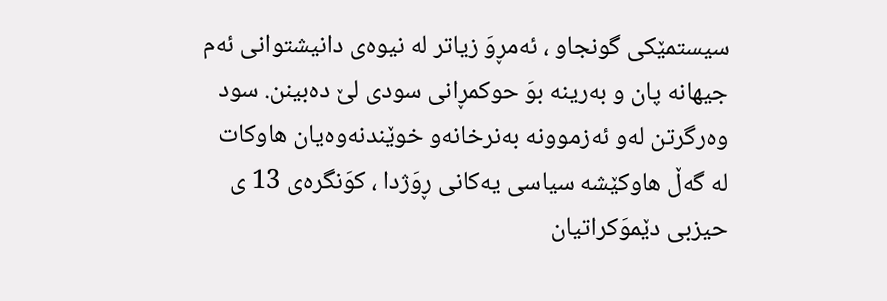سیستمێكی‌ گونجاو ، ئه‌مڕوَ زیاتر له‌ نیوه‌ی‌ دانیشتوانی‌ ئه‌م جیهانه‌ پان و به‌رینه‌ بوَ حوكمڕانی‌ سودی‌ لێ‌ ده‌بینن. سود وه‌رگرتن له‌و ئه‌زموونه‌ به‌نرخانه‌و خوێندنه‌وه‌یان هاوكات له‌ گه‌ڵ هاوكێشه‌ سیاسی‌ یه‌كانی‌ ڕوَژدا ، كوَنگره‌ی‌ 13 ی‌ حیزبی‌ دێموَكراتیان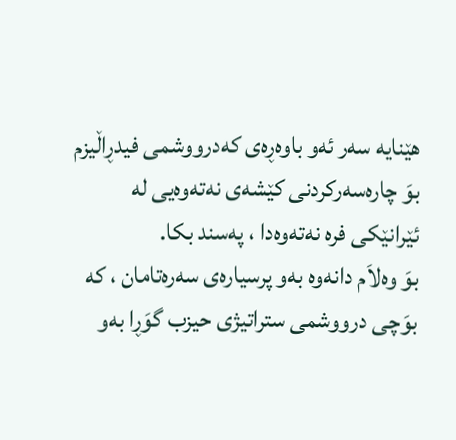هێنایه‌ سه‌ر ئه‌و باوه‌ڕه‌ی‌ كه‌درووشمی‌ فیدڕاڵیزم بوَ چاره‌سه‌ركردنی‌ كێشه‌ی‌ نه‌ته‌وه‌یی‌ له‌ ئێرانێكی‌ فره‌ نه‌ته‌وه‌دا ، په‌سند بكا.
بوَ وه‌لاَم دانه‌وه‌ به‌و پرسیاره‌ی‌ سه‌ره‌تامان ، كه‌ بوَچی‌ درووشمی‌ ستراتیژی‌ حیزب گوَڕا به‌و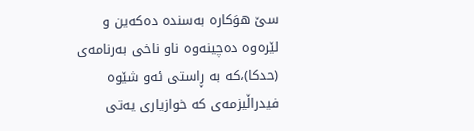سێ‌ هوَكاره‌ به‌سنده‌ ده‌كه‌ین و لێره‌وه‌ ده‌چینه‌وه‌ ناو ناخی‌ به‌رنامه‌ی‌ (حدكا)،كه‌ به‌ ڕاستی‌ ئه‌و شێوه‌ فیدراڵیزمه‌ی‌ كه‌ خوازیاری‌ یه‌تی‌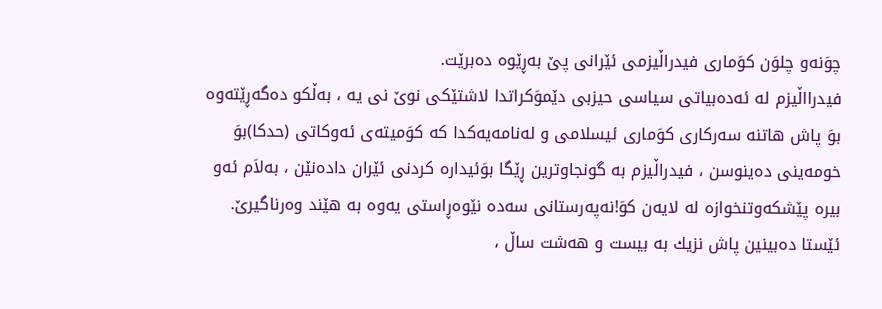چوَنه‌و چلوَن كوَماری‌ فیدراڵیزمی‌ ئێرانی‌ پێ‌ به‌ڕێوه‌ ده‌برێت.
فیدرااڵیزم له‌ ئه‌ده‌بیاتی‌ سیاسی‌ حیزبی‌ دێموَكراتدا لاشتێكی‌ نوێ‌ نی‌ یه‌ ، به‌ڵكو ده‌گه‌ڕێته‌وه‌ بوَ پاش هاتنه‌ سه‌ركاری‌ كوَماری‌ ئیسلامی‌ و له‌نامه‌یه‌كدا كه‌ كوَمیته‌ی‌ ئه‌وكاتی‌ (حدكا)بوَ خومه‌ینی‌ ده‌ینوسن ، فیدراڵیزم به‌ گونجاوترین ڕێگا بوَئیداره‌ كردنی‌ ئێران داده‌نێن ، به‌لاَم ئه‌و بیره‌ پێشكه‌وتنخوازه‌ له‌ لایه‌ن كوَ!نه‌په‌رستانی‌ سه‌ده‌ نێوه‌ڕاستی‌ یه‌وه‌ به‌ هێند وه‌رناگیرێ‌. ئێستا ده‌بینین پاش نزیك به‌ بیست و هه‌شت ساڵ ،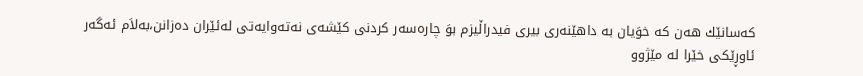كه‌سانێك هه‌ن كه‌ خوَیان به‌ داهێنه‌ری‌ بیری‌ فیدراڵیزم بوَ چاره‌سه‌ر كردنی‌ كێشه‌ی‌ نه‌ته‌وایه‌تی‌ له‌ئێران ده‌زانن،به‌لاَم ئه‌گه‌ر ئاوڕێكی‌ خێرا له‌ مێژوو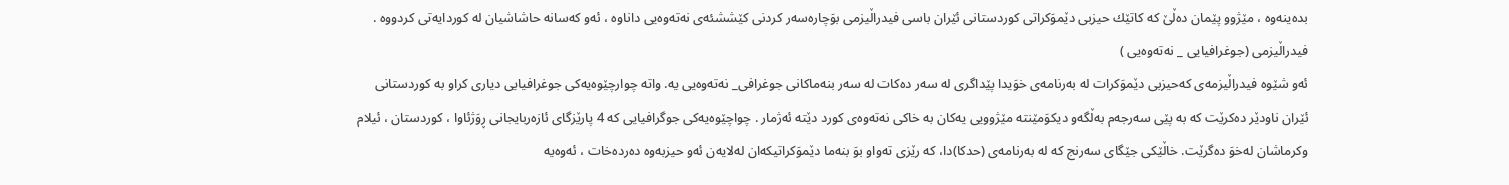بده‌ینه‌وه‌ ، مێژوو پێمان ده‌ڵێ‌ كه‌ كاتێك حیزبی‌ دێموَكراتی‌ كوردستانی‌ ئێران باسی‌ فیدراڵیزمی‌ بوَچاره‌سه‌ر كردنی‌ كێششئه‌ی‌ نه‌ته‌وه‌یی‌ داناوه‌ ، ئه‌و كه‌سانه‌ حاشاشیان له‌ كوردایه‌تی‌ كردووه‌ .
فیدراڵیزمی‌ (جوغرافیایی‌ _ نه‌ته‌وه‌یی‌ )
ئه‌و شێوه‌ فیدراڵیزمه‌ی‌ كه‌حیزبی‌ دێموَكرات له‌ به‌رنامه‌ی‌ خوَیدا پێداگری‌ له‌ سه‌ر ده‌كات له‌ سه‌ر بنه‌ماكانی‌ جوغرافی‌_ نه‌ته‌وه‌یی‌ یه‌. واته‌ چوارچێوه‌یه‌كی‌ جوغرافیایی‌ دیاری‌ كراو به‌ كوردستانی‌ ئێران ناودێر ده‌كرێت كه‌ به‌ پێی‌ سه‌رجه‌م به‌ڵگه‌و دیكوَمێنته‌ مێژوویی‌ یه‌كان به‌ خاكی‌ نه‌ته‌وه‌ی‌ كورد دێته‌ ئه‌ژمار . چواچێوه‌یه‌كی‌ جوگرافیایی‌ كه‌ 4 پارێزگای‌ ئازه‌ربایجانی‌ ڕوَژئاوا ، كوردستان ، ئیلام وكرماشان له‌خوَ ده‌گرێت. خاڵێكی‌ جێگای‌ سه‌رنج كه‌ له‌ به‌رنامه‌ی‌ (حدكا)دا، كه‌ رێزی‌ ته‌واو بوَ بنه‌ما دێموَكراتیكه‌ان له‌لایه‌ن ئه‌و حیزبه‌وه‌ ده‌رده‌خات ، ئه‌وه‌یه‌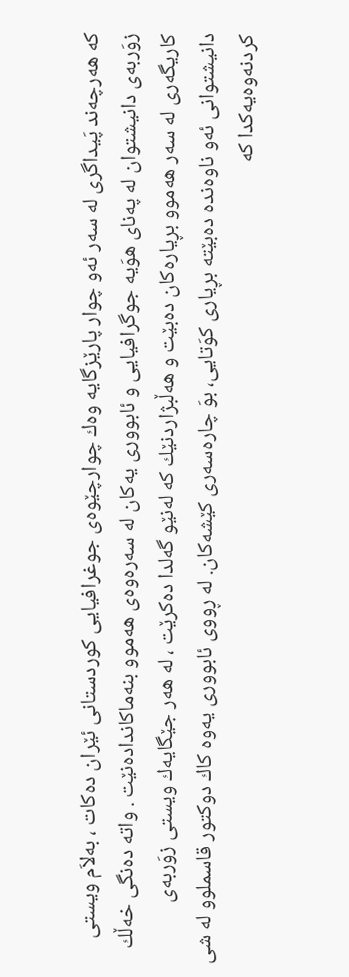كه‌ هه‌رچه‌ند پَیداگری‌ له‌ سه‌ر ئه‌و چوار پارێزگایه‌ وه‌ك چوارچێوه‌ی‌ جوغرافیایی‌ كوردستانی‌ ئێران ده‌كات ، به‌لاَم ویستی‌ زوَربه‌ی‌ دانیشتوان له‌ په‌نای‌ هوَیه‌ جوگرافیایی‌ و ئابووری‌ یه‌كان له‌ سه‌ره‌وه‌ی‌ هه‌موو بنه‌ماكانداده‌نێت . واته‌ ده‌نگی‌ خه‌ڵك كاریگه‌ری‌ له‌ سه‌ر هه‌موو بڕیاره‌كان ده‌بێت و هه‌ڵبژاردنێك كه‌ له‌نێو گه‌لدا ده‌كرێت ، له‌ هه‌ر جێگایه‌ك ویستی‌ زوَربه‌ی‌ دانیشتوانی‌ ئه‌و ناوه‌نده‌ ده‌بێته‌ بڕیاری‌ كوَتایی‌، بوَ چاره‌سه‌ری‌ كێشه‌كان. له‌ ڕووی‌ ئابووری‌ یه‌وه‌ كاك دوكتور قاسملوو له‌ شی‌ كردنه‌وه‌یه‌كدا كه‌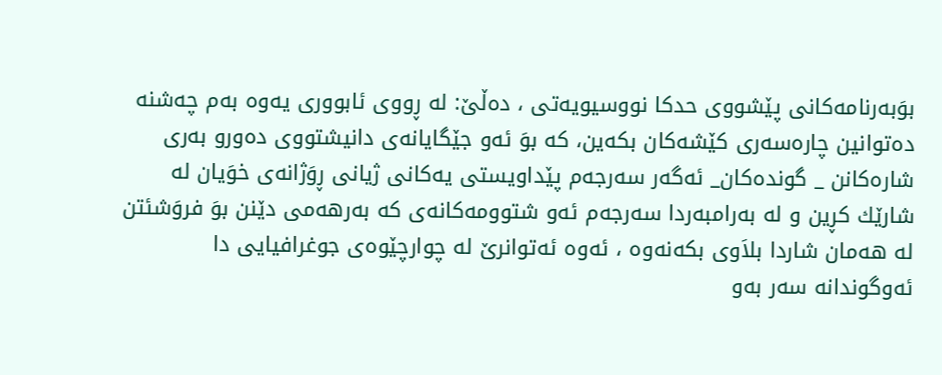بوَبه‌رنامه‌كانی‌ پێشووی‌ حدكا نووسیویه‌تی‌ ، ده‌ڵێ‌: له‌ ڕووی‌ ئابووری‌ یه‌وه‌ به‌م چه‌شنه‌ ده‌توانین چاره‌سه‌ری‌ كێشه‌كان بكه‌ین، كه‌ بوَ ئه‌و جێگایانه‌ی‌ دانیشتووی‌ ده‌ورو به‌ری‌ شاره‌كانن _ گونده‌كان_ ئه‌گه‌ر سه‌رجه‌م پێداویستی‌ یه‌كانی‌ ژیانی‌ ڕوَژانه‌ی‌ خوَیان له‌ شارێك كڕین و له‌ به‌رامبه‌ردا سه‌رجه‌م ئه‌و شتوومه‌كانه‌ی‌ كه‌ به‌رهه‌می‌ دێنن بوَ فروَشئتن له‌ هه‌مان شاردا بلاَوی‌ بكه‌نه‌وه‌ ، ئه‌وه‌ ئه‌توانرێ‌ له‌ چوارچێوه‌ی‌ جوغرافیایی‌ دا ئه‌وگوندانه‌ سه‌ر به‌و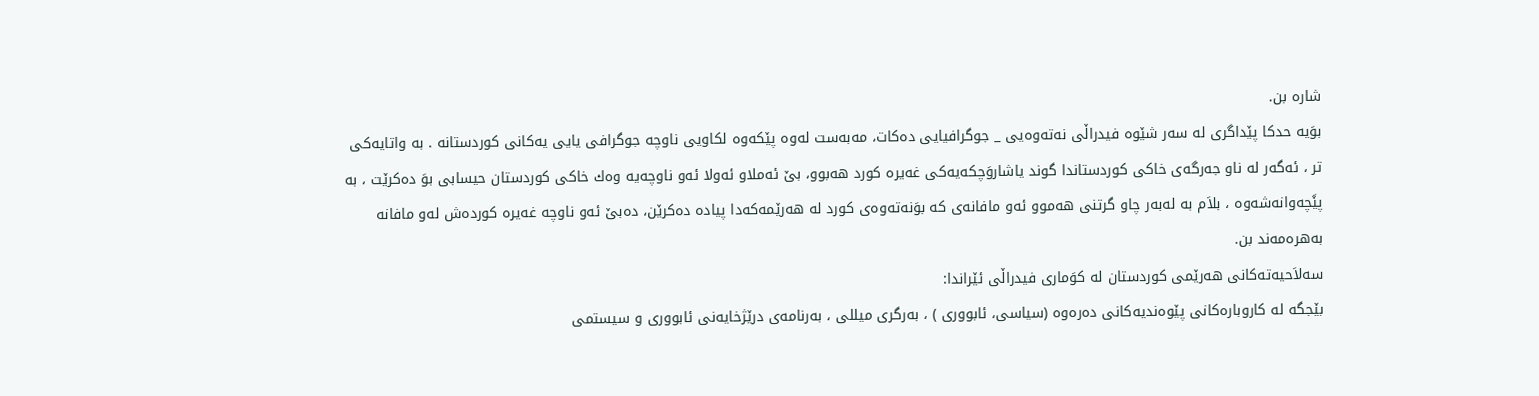شاره‌ بن.
بوَیه‌ حدكا پێداگری‌ له‌ سه‌ر شێوه‌ فیدراڵی‌ نه‌ته‌وه‌یی‌ _ جوگرافیایی‌ ده‌كات، مه‌به‌ست له‌وه‌ پێكه‌وه‌ لكاویی‌ ناوچه‌ جوگرافی‌ یایی‌ یه‌كانی‌ كوردستانه‌ . به‌ واتایه‌كی‌ تر ، ئه‌گه‌ر له‌ ناو جه‌رگه‌ی‌ خاكی‌ كوردستاندا گوند یاشاروَچكه‌یه‌كی‌ غه‌یره‌ كورد هه‌بوو، بێ‌ ئه‌ملاو ئه‌ولا ئه‌و ناوچه‌یه‌ وه‌ك خاكی‌ كوردستان حیسابی‌ بوَ ده‌كرێت ، به‌ پێَچه‌وانه‌شه‌وه‌ ، بلاَم به‌ له‌به‌ر چاو گرتنی‌ هه‌موو ئه‌و مافانه‌ی‌ كه‌ بوَنه‌ته‌وه‌ی‌ كورد له‌ هه‌رێمه‌كه‌دا پیاده‌ ده‌كرێن، ده‌بێ‌ ئه‌و ناوچه‌ غه‌یره‌ كورده‌ش له‌و مافانه‌ به‌هره‌مه‌ند بن.
سه‌لاَحیه‌ته‌كانی‌ هه‌رێمی‌ كوردستان له‌ كوَماری‌ فیدراڵی‌ ئێراندا:
بێجگه‌ له‌ كاروباره‌كانی‌ پێوه‌ندیه‌كانی‌ ده‌ره‌وه‌ (سیاسی‌، ئابووری‌ ) ، به‌رگری‌ میللی‌ ، به‌رنامه‌ی‌ درێژخایه‌نی‌ ئابووری‌ و سیستمی‌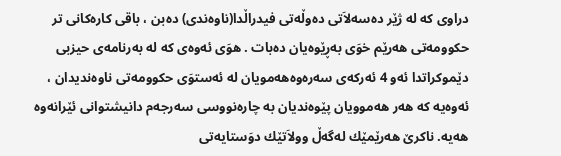دراوی‌ كه‌ له‌ ژێر ده‌سه‌لاَتی‌ ده‌وڵه‌تی‌ فیدراڵدا(ناوه‌ندی‌) ده‌بن ، باقی‌ كاره‌كانی‌ تر حكوومه‌تی‌ هه‌رێم خوَی‌ به‌ڕێوه‌یان ده‌بات . هوَی‌ ئه‌وه‌ی‌ كه‌ له‌ به‌رنامه‌ی‌ حیزبی‌ دێموكراتدا ئه‌و 4 ئه‌ركه‌ی‌ سه‌ره‌وه‌هه‌مویان له‌ ئه‌ستوَی‌ حكوومه‌تی‌ ناوه‌ندیدان ، ئه‌وه‌یه‌ كه‌ هه‌ر هه‌موویان پێوه‌ندیان به‌ چاره‌نووسی‌ سه‌رجه‌م دانیشتوانی‌ ئێرانه‌وه‌ هه‌یه‌. ناكرێ‌ هه‌رێمێك له‌گه‌ڵ وولاَتێك دوَستایه‌تی‌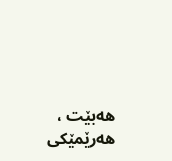هه‌بێت ، هه‌رێمێكی‌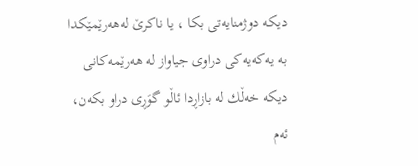دیكه‌ دوژمنایه‌تی‌ بكا ، یا ناكرێ‌ له‌هه‌رێمێكدا به‌ یه‌كه‌یه‌كی‌ دراوی‌ جیاواز له‌ هه‌رێمه‌كانی‌ دیكه‌ خه‌ڵك له‌ بازاڕدا ئاڵو گوَڕی‌ دراو بكه‌ن، ئه‌م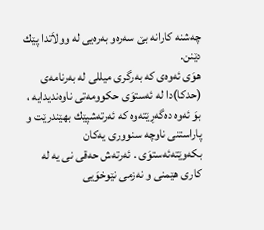چه‌شنه‌ كارانه‌ بێ‌ سه‌ره‌و به‌ره‌یی‌ له‌ وولاَتدا پێك دێنن.
هوَی‌ ئه‌وه‌ی‌ كه‌ به‌رگری‌ میللی‌ له‌ به‌رنامه‌ی‌ (حدكا)دا له‌ ئه‌ستوَی‌ حكوومه‌تی‌ ناوه‌ندیدایه‌ ، بوَ ئه‌وه‌ ده‌گه‌ڕێته‌وه‌ كه‌ ئه‌رته‌شپێك بهێندرێت و پاراستنی‌ ناوچه‌ سنووری‌ یه‌كان بكه‌وێته‌ئه‌ستوَی‌ . ئه‌رته‌ش حه‌قی‌ نی‌ یه‌ له‌ كاری‌ هێمنی‌ و نه‌زمی‌ نێوخوَیی‌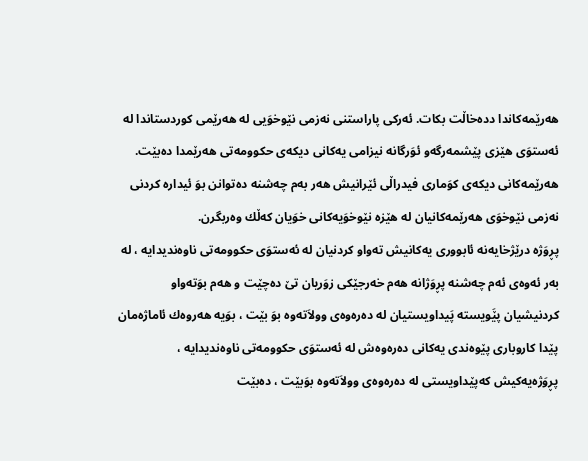هه‌رێمه‌كاندا دده‌خاڵت بكات. ئه‌ركی‌ پاراستنی‌ نه‌زمی‌ نێوخوَیی‌ له‌ هه‌رێمی‌ كوردستاندا له‌ ئه‌ستوَی‌ هێزی‌ پێشمه‌رگه‌و ئوَرگانه‌ نیزامی‌ یه‌كانی‌ دیكه‌ی‌ حكوومه‌تی‌ هه‌رێمدا ده‌بێت. هه‌رێمه‌كانی‌ دیكه‌ی‌ كوَماری‌ فیدراڵی‌ ئێرانیش هه‌ر به‌م چه‌شنه‌ ده‌توانن بوَ ئیداره‌ كردنی‌ نه‌زمی‌ نێوخوَی‌ هه‌رێمه‌كانیان له‌ هێزه‌ نێوخوَیه‌كانی‌ خوَیان كه‌ڵك وه‌ربگرن.
پڕوَژه‌ درێژخایه‌نه‌ ئابووری‌ یه‌كانیش ته‌واو كردنیان له‌ ئه‌ستوَی‌ حكوومه‌تی‌ ناوه‌ندیدایه‌ ، له‌ به‌ر ئه‌وه‌ی‌ ئه‌م چه‌شنه‌ پڕوَژانه‌ هه‌م خه‌رجێكی‌ زوَریان تێ‌ ده‌چێت و هه‌م بوَته‌واو كردنیشیان پێَویسته‌ پَیداویستیان له‌ ده‌ره‌وه‌ی‌ وولاَته‌وه‌ بوَ بێت ، بوَیه‌ هه‌روه‌ك ئاماژه‌مان پێدا كاروباری‌ پێوه‌ندی‌ یه‌كانی‌ ده‌ره‌وه‌ش له‌ ئه‌ستوَی‌ حكوومه‌تی‌ ناوه‌ندیدایه‌ ، پڕوَژه‌یه‌كیش كه‌پێداویستی‌ له‌ ده‌ره‌وه‌ی‌ وولاَته‌وه‌ بوَبێت ، ده‌بێت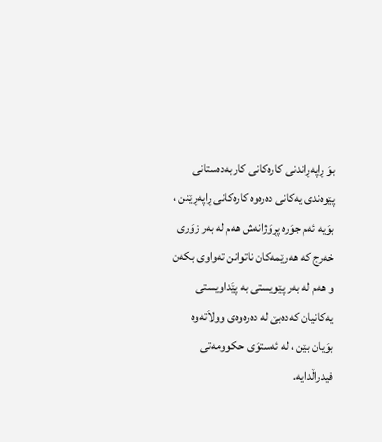بوَ ڕاپه‌ڕاندنی‌ كاره‌كانی‌ كاربه‌ده‌ستانی‌ پێوه‌ندی‌ یه‌كانی‌ ده‌ره‌وه‌ كاره‌كانی‌ ڕاپه‌ڕێنن ، بوَیه‌ ئه‌م جوَره‌ پڕوَژانه‌ش هه‌م له‌ به‌ر زوَری‌ خه‌رج كه‌ هه‌رێمه‌كان ناتوانن ته‌واوی‌ بكه‌ن و هه‌م له‌ به‌ر پێویستی‌ به‌ پێَداویستی‌ یه‌كانیان كه‌ده‌بێ‌ له‌ ده‌ره‌وه‌ی‌ وولاَته‌وه‌ بوَیان بێن ، له‌ ئه‌ستوَی‌ حكوومه‌تی‌ فیدراڵدایه‌.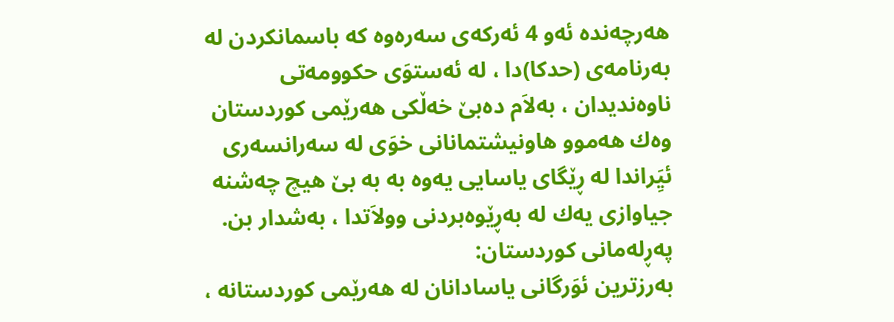هه‌رچه‌نده‌ ئه‌و 4 ئه‌ركه‌ی‌ سه‌ره‌وه‌ كه‌ باسمانكردن له‌ به‌رنامه‌ی‌ (حدكا)دا ، له‌ ئه‌ستوَی‌ حكوومه‌تی‌ ناوه‌ندیدان ، به‌لاَم ده‌بێ‌ خه‌ڵكی‌ هه‌رێمی‌ كوردستان وه‌ك هه‌موو هاونیشتمانانی‌ خوَی‌ له‌ سه‌رانسه‌ری‌ ئیَِراندا له‌ ڕێگای‌ یاسایی‌ یه‌وه‌ به‌ به‌ بێ‌ هیچ چه‌شنه‌ جیاوازی‌ یه‌ك له‌ به‌ڕێوه‌بردنی‌ وولاَتدا ، به‌شدار بن.
په‌ڕله‌مانی‌ كوردستان:
به‌رزترین ئوَرگانی‌ یاسادانان له‌ هه‌رێمی‌ كوردستانه‌ ،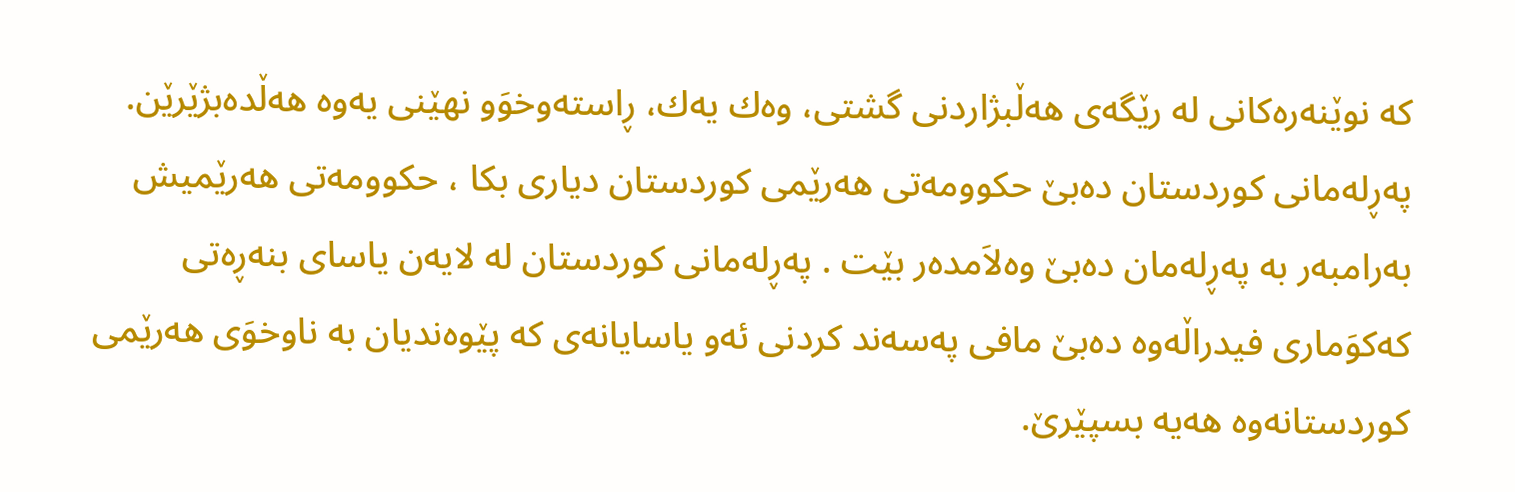كه‌ نوێنه‌ره‌كانی‌ له‌ رێگه‌ی‌ هه‌ڵبژاردنی‌ گشتی‌، وه‌ك یه‌ك، ڕاسته‌وخوَو نهێنی‌ یه‌وه‌ هه‌ڵده‌بژێرێن. په‌ڕله‌مانی‌ كوردستان ده‌بێ‌ حكوومه‌تی‌ هه‌رێمی‌ كوردستان دیاری‌ بكا ، حكوومه‌تی‌ هه‌رێمیش به‌رامبه‌ر به‌ په‌ڕله‌مان ده‌بێ‌ وه‌لاَمده‌ر بێت . په‌ڕله‌مانی‌ كوردستان له‌ لایه‌ن یاسای‌ بنه‌ڕه‌تی‌ كه‌كوَماری‌ فیدراڵه‌وه‌ ده‌بێ‌ مافی‌ په‌سه‌ند كردنی‌ ئه‌و یاسایانه‌ی‌ كه‌ پێوه‌ندیان به‌ ناوخوَی‌ هه‌رێمی‌ كوردستانه‌وه‌ هه‌یه‌ بسپێرێ‌.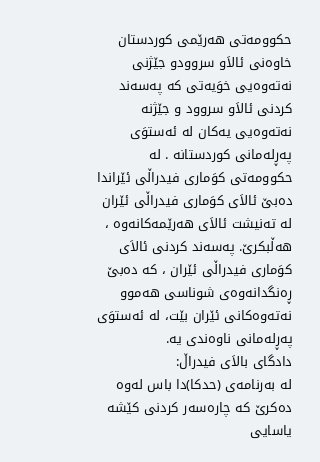حكوومه‌تی‌ هه‌رێمی‌ كوردستان خاوه‌نی‌ ئالاَو سروودو جێژنی‌ نه‌ته‌وه‌یی‌ خوَیه‌تی‌ كه‌ په‌سه‌ند كردنی‌ ئالاَو سروود و جێژنه‌ نه‌ته‌وه‌یی‌ یه‌كان له‌ ئه‌ستوَی‌ په‌ڕله‌مانی‌ كوردستانه‌ . له‌ حكوومه‌تی‌ كوَماری‌ فیدراڵی‌ ئێراندا ده‌بێ‌ ئالاَی‌ كوَماری‌ فیدراڵی‌ ئێران له‌ ته‌نیشت ئالاَی‌ هه‌رێمه‌كانه‌وه‌ ، هه‌ڵبكرێ‌. په‌سه‌ند كردنی‌ ئالاَی‌ كوَماری‌ فیدراڵی‌ ئێران ، كه‌ ده‌بێ‌ ڕه‌نگدانه‌وه‌ی‌ شوناسی‌ هه‌موو نه‌ته‌وه‌كانی‌ ئێران بێت، له‌ ئه‌ستوَی‌ په‌ڕله‌مانی‌ ناوه‌ندی‌ یه‌.
دادگای‌ بالاَی‌ فیدراڵ:
له‌ به‌رنامه‌ی‌ (حدكا)دا باس له‌وه‌ ده‌كرێ‌ كه‌ چاره‌سه‌ر كردنی‌ كێشه‌ یاسایی‌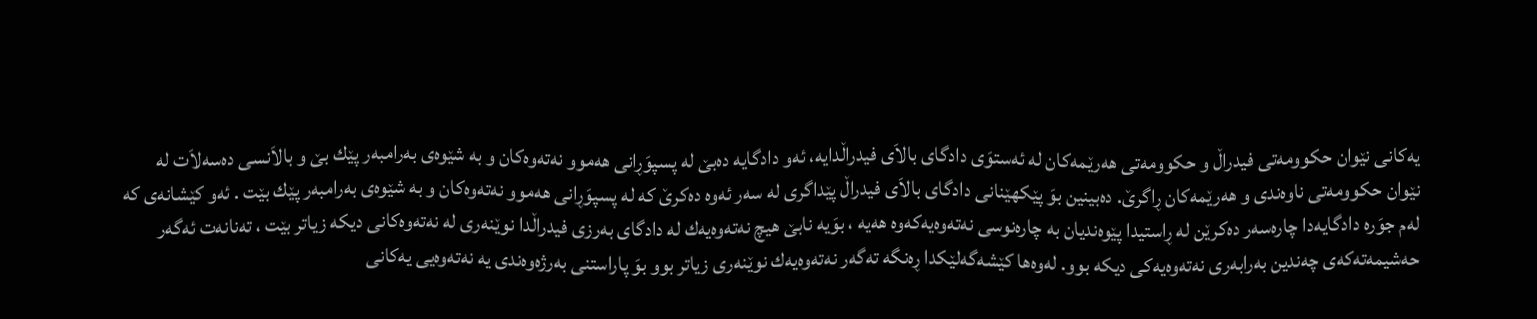یه‌كانی‌ نێوان حكوومه‌تی‌ فیدراڵ و حكوومه‌تی‌ هه‌رێمه‌كان له‌ ئه‌ستوَی‌ دادگای‌ بالاَی‌ فیدراڵدایه‌، ئه‌و دادگایه‌ ده‌بێ‌ له‌ پسپوَڕانی‌ هه‌موو نه‌ته‌وه‌كان و به‌ شێوه‌ی‌ به‌رامبه‌ر پێك بێ‌ و بالاَنسی‌ ده‌سه‌لاَت له‌ نێوان حكوومه‌تی‌ ناوه‌ندی‌ و هه‌رێمه‌كان ڕاگرێ‌. ده‌بینین بوَ پێكهێنانی‌ دادگای‌ بالاَی‌ فیدراڵ پێداگری‌ له‌ سه‌ر ئه‌وه‌ ده‌كرێ‌ كه‌ له‌ پسپوَڕانی‌ هه‌موو نه‌ته‌وه‌كان و به‌ شێوه‌ی‌ به‌رامبه‌ر پێك بێت . ئه‌و كێشانه‌ی‌ كه‌ له‌م جوَره‌ دادگایه‌دا چاره‌سه‌ر ده‌كرێن له‌ ڕاستیدا پێوه‌ندیان به‌ چاره‌نوسی‌ نه‌ته‌وه‌یه‌كه‌وه‌ هه‌یه‌ ، بوَیه‌ نابێ‌ هیچ نه‌ته‌وه‌یه‌ك له‌ دادگای‌ به‌رزی‌ فیدراڵدا نوێنه‌ری‌ له‌ نه‌ته‌وه‌كانی‌ دیكه‌ زیاتر بێت ، ته‌نانه‌ت ئه‌گه‌ر حه‌شیمه‌ته‌كه‌ی‌ چه‌ندین به‌رابه‌ری‌ نه‌ته‌وه‌یه‌كی‌ دیكه‌ بوو. له‌وه‌ها كێشه‌گه‌لێكدا ڕه‌نگه‌ ته‌گه‌ر نه‌ته‌وه‌یه‌ك نوێنه‌ری‌ زیاتر بوو بوَ پاراستنی‌ به‌رژه‌وه‌ندی‌ یه‌ نه‌ته‌وه‌یی‌ یه‌كانی‌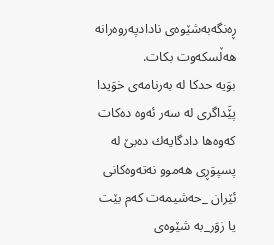ڕه‌نگه‌به‌شێوه‌ی‌ نادادپه‌روه‌رانه‌ هه‌ڵسكه‌وت بكات.
بوَیه‌ حدكا له‌ به‌رنامه‌ی‌ خوَیدا پێَداگری‌ له‌ سه‌ر ئه‌وه‌ ده‌كات كه‌وه‌ها دادگایه‌ك ده‌بێ‌ له‌ پسپوَڕی‌ هه‌موو نه‌ته‌وه‌كانی‌ ئێران _حه‌شیمه‌ت كه‌م بێت یا زوَر_به‌ شێوه‌ی‌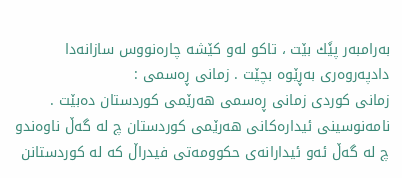به‌رامبه‌ر پێَك بێت ، تاكو له‌و كێشه‌ چاره‌نووس سازانه‌دا دادپه‌روه‌ری‌ به‌ڕێوه‌ بچێت . زمانی‌ ڕه‌سمی‌ :
زمانی‌ كوردی‌ زمانی‌ ڕه‌سمی‌ هه‌رێمی‌ كوردستان ده‌بێت . نامه‌نوسینی‌ ئیداره‌كانی‌ هه‌رێمی‌ كوردستان چ له‌ گه‌ڵ ناوه‌ندو چ له‌ گه‌ڵ ئه‌و ئیدارانه‌ی‌ حكوومه‌تی‌ فیدراڵ كه‌ له‌ كوردستانن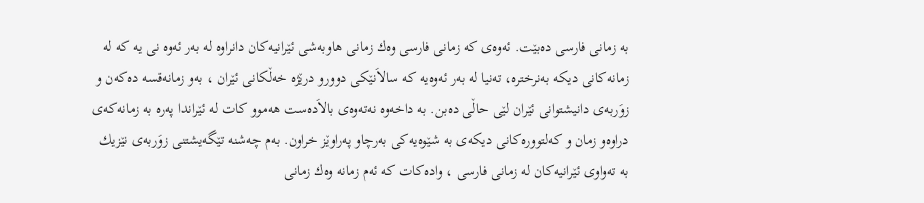به‌ زمانی‌ فارسی‌ ده‌بێت. ئه‌وه‌ی‌ كه‌ زمانی‌ فارسی‌ وه‌ك زمانی‌ هاوبه‌شی‌ ئێرانیه‌كان دانراوه‌ له‌ به‌ر ئه‌وه‌ نی‌ یه‌ كه‌ له‌ زمانه‌كانی‌ دیكه‌ به‌نرختره‌، ته‌نیا له‌ به‌ر ئه‌وه‌یه‌ كه‌ سالاَنێكی‌ دوورو درێژه‌ خه‌ڵكانی‌ ئێران ، به‌و زمانه‌قسه‌ ده‌كه‌ن و زوَربه‌ی‌ دانیشتوانی‌ ئێران لێی‌ حاڵی‌ ده‌بن. به‌ داخه‌وه‌ نه‌ته‌وه‌ی‌ بالاَده‌ست هه‌موو كات له‌ ئێراندا په‌ره‌ به‌ زمانه‌كه‌ی‌ دراوه‌و زمان و كه‌لتووره‌كانی‌ دیكه‌ی‌ به‌ شێوه‌یه‌كی‌ به‌رچاو په‌راوێز خراون. به‌م چه‌شنه‌ تێگه‌یشتنی‌ زوَربه‌ی‌ نێزیك به‌ ته‌واوی‌ ئێرانیه‌كان له‌ زمانی‌ فارسی‌ ، واده‌كات كه‌ ئه‌م زمانه‌ وه‌ك زمانی‌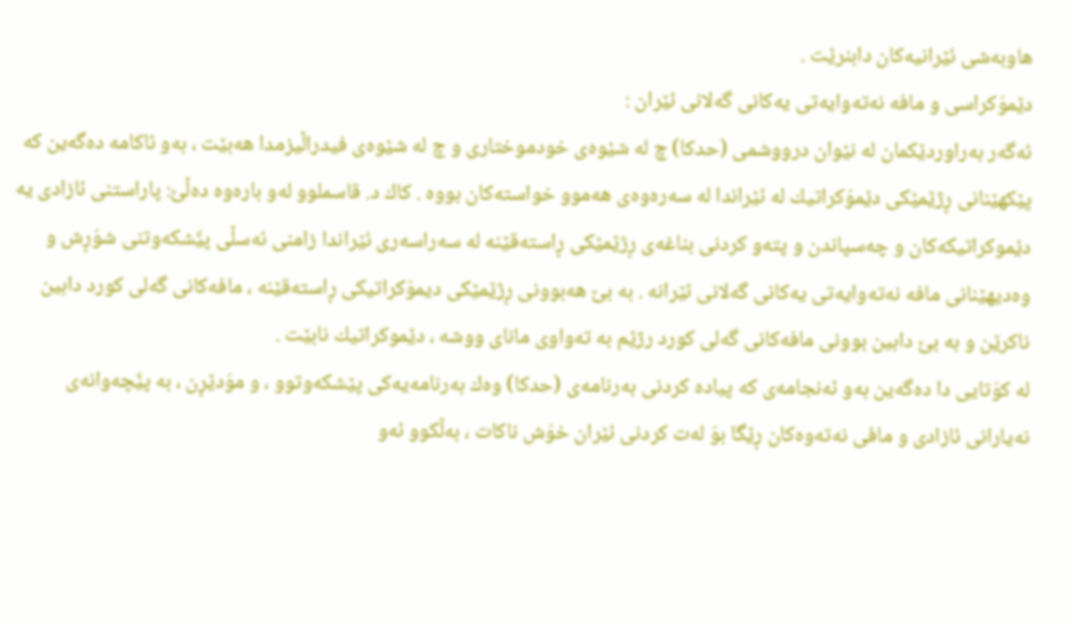هاوبه‌شی‌ ئێرانیه‌كان دابنرێت .
دێموَكراسی‌ و مافه‌ نه‌ته‌وایه‌تی‌ یه‌كانی‌ گه‌لانی‌ ئێران :
ئه‌گه‌ر به‌راوردێكمان له‌ نێوان درووشمی‌ (حدكا) چ له‌ شێوه‌ی‌ خودموختاری‌ و چ له‌ شێوه‌ی‌ فیدراڵیزمدا هه‌بێت ، به‌و ئاكامه‌ ده‌گه‌ین كه‌ پێكهێنانی‌ ڕژێمێكی‌ دێموَكراتیك له‌ ئێراندا له‌ سه‌ره‌وه‌ی‌ هه‌موو خواسته‌كان بووه‌ . كاك د. قاسملوو له‌و باره‌وه‌ ده‌ڵێ‌: پاراستنی‌ ئازادی‌ یه‌ دێموكراتیكه‌كان و چه‌سپاندن و پته‌و كردنی‌ بناغه‌ی‌ ڕژێمێكی‌ ڕاسته‌قێنه‌ له‌ سه‌راسه‌ری‌ ئێراندا زامنی‌ ئه‌سڵی‌ پێَشكه‌وتنی‌ شوَڕش و وه‌دیهێنانی‌ مافه‌ نه‌ته‌وایه‌تی‌ یه‌كانی‌ گه‌لانی‌ ئێرانه‌ . به‌ بێ‌ هه‌بوونی‌ ڕژێمێكی‌ دیموَكراتیكی‌ ڕاسته‌قێنه‌ ، مافه‌كانی‌ گه‌لی‌ كورد دابین ناكرێن و به‌ بێ‌ دابین بوونی‌ مافه‌كانی‌ گه‌لی‌ كورد رژێم به‌ ته‌واوی‌ مانای‌ ووشه‌ ، دێموكراتیك نابێت .
له‌ كوَتایی‌ دا ده‌گه‌ین به‌و ئه‌نجامه‌ی‌ كه‌ پیاده‌ كردنی‌ به‌رنامه‌ی‌ (حدكا) وه‌ك به‌رنامه‌یه‌كی‌ پێشكه‌وتوو ، و موَدێڕن ، به‌ پێَچه‌وانه‌ی‌ نه‌یارانی‌ ئازادی‌ و مافی‌ نه‌ته‌وه‌كان ڕێگا بوَ له‌ت كردنی‌ ئێران خوَش ناكات ، به‌ڵكوو ئه‌و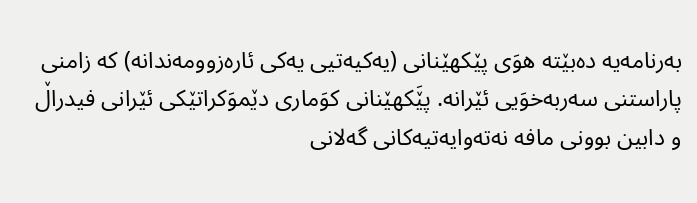به‌رنامه‌یه‌ ده‌بێته‌ هوَی‌ پێكهێنانی‌ (یه‌كیه‌تیی‌ یه‌كی‌ ئاره‌زوومه‌ندانه‌) كه‌ زامنی‌ پاراستنی‌ سه‌ربه‌خوَیی‌ ئێرانه‌. پێَكهێنانی‌ كوَماری‌ دێموَكراتێكی‌ ئێرانی‌ فیدراڵ و دابین بوونی‌ مافه‌ نه‌ته‌وایه‌تیه‌كانی‌ گه‌لانی‌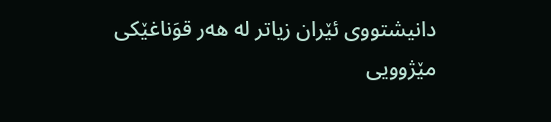دانیشتووی‌ ئێران زیاتر له‌ هه‌ر قوَناغێكی‌ مێژوویی‌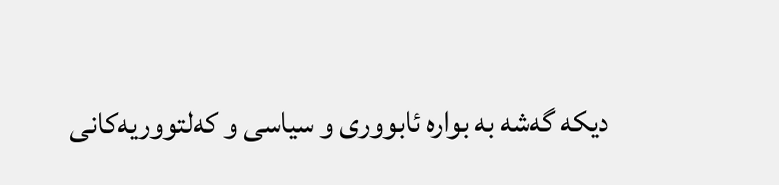دیكه‌ گه‌شه‌ به‌ بواره‌ ئابووری‌ و سیاسی‌ و كه‌لتووریه‌كانی‌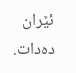ئێران ده‌دات.